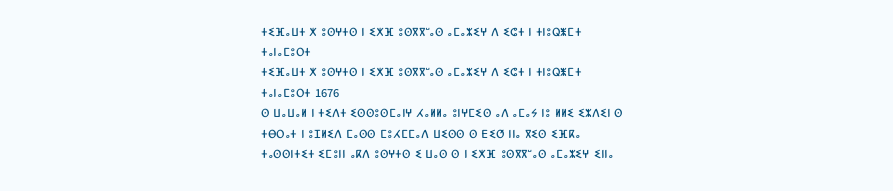ⵜⵉⴼⴰⵡⵜ ⵅ ⵓⵙⵖⵜⵙ ⵏ ⵉⵅⴼ ⵓⵙⴳⴳⵯⴰⵙ ⴰⵎⴰⵣⵉⵖ ⴷ ⵉⵛⵜ ⵏ ⵜⵏⵓⵕⵥⵎⵜ ⵜⴰⵏⴰⵎⵓⵔⵜ
ⵜⵉⴼⴰⵡⵜ ⵅ ⵓⵙⵖⵜⵙ ⵏ ⵉⵅⴼ ⵓⵙⴳⴳⵯⴰⵙ ⴰⵎⴰⵣⵉⵖ ⴷ ⵉⵛⵜ ⵏ ⵜⵏⵓⵕⵥⵎⵜ ⵜⴰⵏⴰⵎⵓⵔⵜ 1676
ⵙ ⵡⴰⵡⴰⵍ ⵏ ⵜⵉⴷⵜ ⵉⵙⵙⵓⵙⵎⴰⵏⵖ ⵃⴰⵍⵍⴰ ⵓⵏⵖⵎⵉⵙ ⴰⴷ ⴰⵎⴰⵢ ⵏⵓ ⵍⵍⵉ ⵉⵣⴷⵉⵏ ⵙ ⵜⴱⵔⴰⵜ ⵏ ⵓⵊⵍⵉⴷ ⵎⴰⵙⵙ ⵎⵓⵃⵎⵎⴰⴷ ⵡⵉⵙⵙ ⵙ ⴹⵉⵚ ⵏⵏⴰ ⴳⵉⵙ ⵉⴼⴽⴰ ⵜⴰⵙⵙⵏⵜⵉⵜ ⵉⵎⵓⵏⵏ ⴰⴽⴷ ⵓⵙⵖⵜⵙ ⵉ ⵡⴰⵙ ⵙ ⵏ ⵉⵅⴼ ⵓⵙⴳⴳⵯⴰⵙ ⴰⵎⴰⵣⵉⵖ ⵉⵏⵏⴰ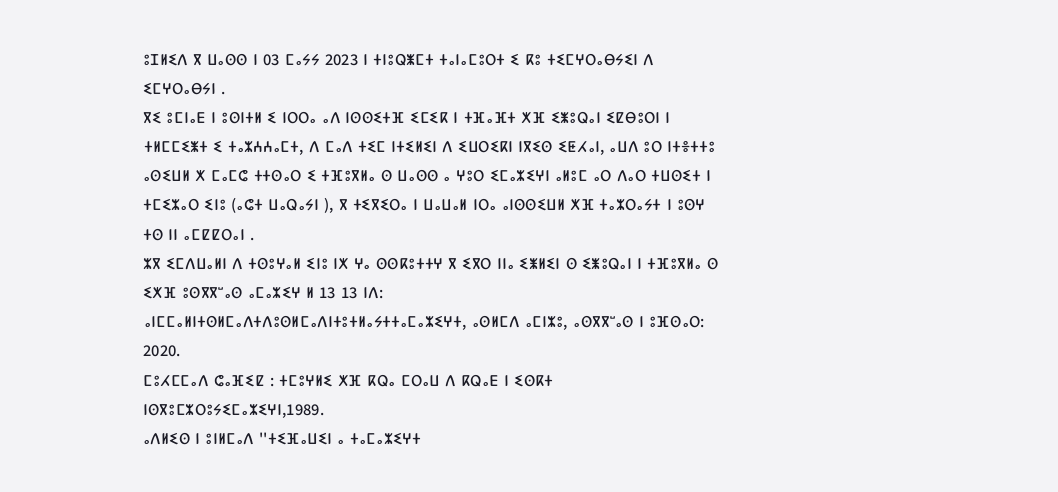ⵓⵊⵍⵉⴷ ⴳ ⵡⴰⵙⵙ ⵏ 03 ⵎⴰⵢⵢ 2023 ⵏ ⵜⵏⵓⵕⵥⵎⵜ ⵜⴰⵏⴰⵎⵓⵔⵜ ⵉ ⴽⵓ ⵜⵉⵎⵖⵔⴰⴱⵢⵉⵏ ⴷ ⵉⵎⵖⵔⴰⴱⵢⵏ .
ⴳⵉ ⵓⵎⵏⴰⴹ ⵏ ⵓⵙⵏⵜⵍ ⵉ ⵏⵔⵔⴰ ⴰⴷ ⵏⵙⵙⵉⵜⴼ ⵉⵎⵉⴽ ⵏ ⵜⴼⴰⴼⵜ ⵅⴼ ⵉⵥⵓⵕⴰⵏ ⵉⵇⴱⵓⵔⵏ ⵏ ⵜⵍⵎⵎⵉⵥⵜ ⵉ ⵜⴰⵣⵄⵄⴰⵎⵜ, ⴷ ⵎⴰⴷ ⵜⵉⵎ ⵏⵜⵉⵍⵉⵏ ⴷ ⵉⵡⵔⵉⴽⵏ ⵏⴳⵉⵙ ⵉⵟⵃⴰⵏ, ⴰⵡⴷ ⵓⵔ ⵏⵜⴻⵜⵜⵓ ⴰⵙⵉⵡⵍ ⵅ ⵎⴰⵎⵛ ⵜⵜⵙⴰⵔ ⵉ ⵜⴼⵓⴳⵍⴰ ⵙ ⵡⴰⵙⵙ ⴰ ⵖⵓⵔ ⵉⵎⴰⵣⵉⵖⵏ ⴰⵍⵓⵎ ⴰⵔ ⴷⴰⵔ ⵜⵡⵙⵉⵜ ⵏ ⵜⵎⵉⵣⴰⵔ ⵉⵏⵓ (ⴰⵛⵜ ⵡⴰⵕⴰⵢⵏ ), ⴳ ⵜⵉⴳⵉⵔⴰ ⵏ ⵡⴰⵡⴰⵍ ⵏⵔⴰ ⴰⵏⵙⵙⵉⵡⵍ ⵅⴼ ⵜⴰⵣⵔⴰⵢⵜ ⵏ ⵓⵙⵖ ⵜⵙ ⵏⵏ ⴰⵎⵇⵇⵔⴰⵏ .
ⵣⴳ ⵉⵎⴷⵡⴰⵍⵏ ⴷ ⵜⵙⵓⵖⴰⵍ ⵉⵏⵓ ⵏⵅ ⵖⴰ ⵙⵙⴽⵓⵜⵜⵖ ⴳ ⵉⴳⵔ ⵏⵏⴰ ⵉⵥⵍⵉⵏ ⵙ ⵉⵥⵓⵕⴰⵏ ⵏ ⵜⴼⵓⴳⵍⴰ ⵙ ⵉⵅⴼ ⵓⵙⴳⴳⵯⴰⵙ ⴰⵎⴰⵣⵉⵖ ⵍ 13 13 ⵏⴷ:
ⴰⵏⵎⵎⴰⵍⵏⵜⵙⵍⵎⴰⴷⵜⴷⵓⵙⵍⵎⴰⴷⵏⵜⵓⵜⵍⴰⵢⵜⵜⴰⵎⴰⵣⵉⵖⵜ, ⴰⵙⵍⵎⴷ ⴰⵎⵏⵣⵓ, ⴰⵙⴳⴳⵯⴰⵙ ⵏ ⵓⴼⵙⴰⵔ: 2020.
ⵎⵓⵃⵎⵎⴰⴷ ⵛⴰⴼⵉⵇ : ⵜⵎⵓⵖⵍⵉ ⵅⴼ ⴽⵕⴰ ⵎⵔⴰⵡ ⴷ ⴽⵕⴰⴹ ⵏ ⵉⵙⴽⵜ ⵏⵙⴳⵓⵎⵣⵔⵓⵢⵉⵎⴰⵣⵉⵖⵏ,1989.
ⴰⴷⵍⵉⵙ ⵏ ⵓⵏⵍⵎⴰⴷ ''ⵜⵉⴼⴰⵡⵉⵏ ⴰ ⵜⴰⵎⴰⵣⵉⵖⵜ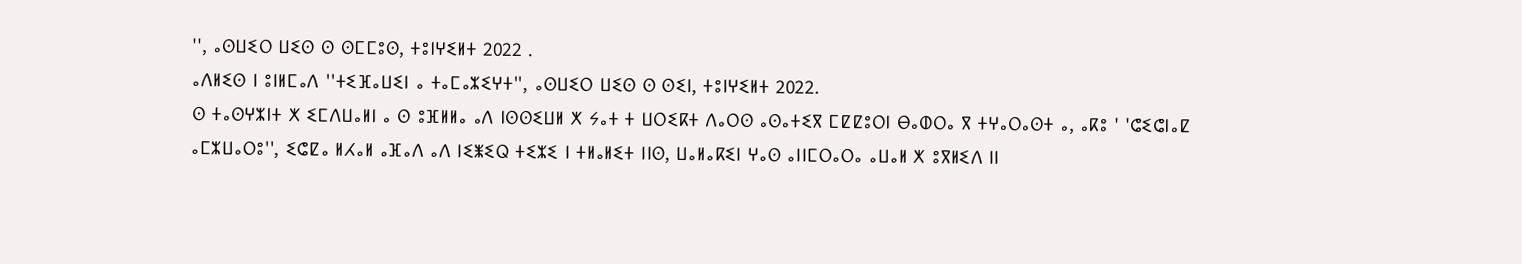'', ⴰⵙⵡⵉⵔ ⵡⵉⵙ ⵙ ⵙⵎⵎⵓⵙ, ⵜⵓⵏⵖⵉⵍⵜ 2022 .
ⴰⴷⵍⵉⵙ ⵏ ⵓⵏⵍⵎⴰⴷ ''ⵜⵉⴼⴰⵡⵉⵏ ⴰ ⵜⴰⵎⴰⵣⵉⵖⵜ'', ⴰⵙⵡⵉⵔ ⵡⵉⵙ ⵙ ⵙⵉⵏ, ⵜⵓⵏⵖⵉⵍⵜ 2022.
ⵙ ⵜⴰⵙⵖⵣⵏⵜ ⵅ ⵉⵎⴷⵡⴰⵍⵏ ⴰ ⵙ ⵓⴼⵍⵍⴰ ⴰⴷ ⵏⵙⵙⵉⵡⵍ ⵅ ⵢⴰⵜ ⵜ ⵡⵔⵉⴽⵜ ⴷⴰⵔⵙ ⴰⵙⴰⵜⵉⴳ ⵎⵇⵇⵓⵔⵏ ⴱⴰⵀⵔⴰ ⴳ ⵜⵖⴰⵔⴰⵙⵜ ⴰ, ⴰⴽⵓ ' 'ⵛⵉⵛⵏⴰⵇ ⴰⵎⵣⵡⴰⵔⵓ'', ⵉⵛⵇⴰ ⵍⵃⴰⵍ ⴰⴼⴰⴷ ⴰⴷ ⵏⵉⵥⵉⵕ ⵜⵉⵣⵉ ⵏ ⵜⵍⴰⵍⵉⵜ ⵏⵏⵙ, ⵡⴰⵍⴰⴽⵉⵏ ⵖⴰⵙ ⴰⵏⵏⵎⵔⴰⵔⴰ ⴰⵡⴰⵍ ⵅ ⵓⴳⵍⵉⴷ ⵏⵏ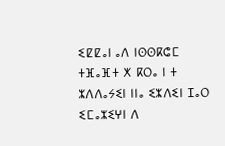ⵉⵇⵇⴰⵏ ⴰⴷ ⵏⵙⵙⴽⵛⵎ ⵜⴼⴰⴼⵜ ⵅ ⴽⵔⴰ ⵏ ⵜ ⵣⴷⴷⴰⵢⵉⵏ ⵏⵏⴰ ⵉⵣⴷⵉⵏ ⵊⴰⵔ ⵉⵎⴰⵣⵉⵖⵏ ⴷ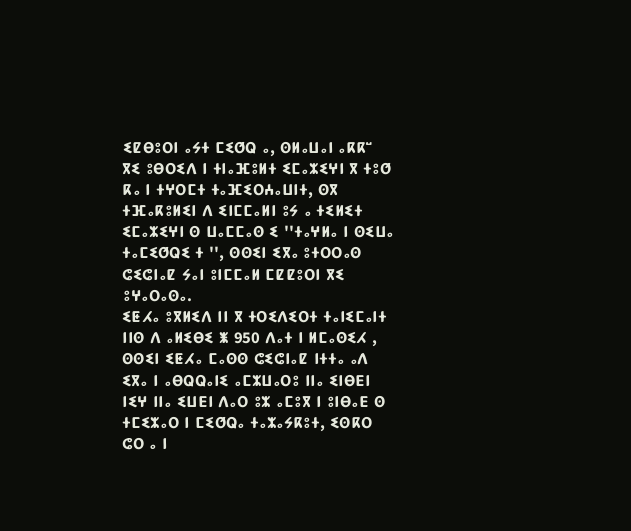ⵉⵇⴱⵓⵔⵏ ⴰⵢⵜ ⵎⵉⵚⵕ ⴰ, ⵙⵍⴰⵡⴰⵏ ⴰⴽⴽⵯ ⴳⵉ ⵓⴱⵔⵉⴷ ⵏ ⵜⵏⴰⴼⵓⵍⵜ ⵉⵎⴰⵣⵉⵖⵏ ⴳ ⵜⵓⵚ ⴽⴰ ⵏ ⵜⵖⵔⵎⵜ ⵜⴰⴼⵉⵔⵄⴰⵡⵏⵜ, ⵙⴳ ⵜⴼⴰⴽⵓⵍⵉⵏ ⴷ ⵉⵏⵎⵎⴰⵍⵏ ⵓⵢ ⴰ ⵜⵉⵍⵉⵜ ⵉⵎⴰⵣⵉⵖⵏ ⵙ ⵡⴰⵎⵎⴰⵙ ⵉ ''ⵜⴰⵖⵍⴰ ⵏ ⵙⵉⵡⴰ ⵜⴰⵎⵉⵚⵕⵉ ⵜ '', ⵙⵙⵉⵏ ⵉⴳⴰ ⵓⵜⵔⵔⴰⵙ ⵛⵉⵛⵏⴰⵇ ⵢⴰⵏ ⵓⵏⵎⵎⴰⵍ ⵎⵇⵇⵓⵔⵏ ⴳⵉ ⵓⵖⴰⵔⴰⵙⴰ.
ⵉⵟⵃⴰ ⵓⴳⵍⵉⴷ ⵏⵏ ⴳ ⵜⵔⵉⴷⵉⵔⵜ ⵜⴰⵏⵉⵎⴰⵏⵜ ⵏⵏⵙ ⴷ ⴰⵍⵉⴱⵉ ⵥ 950 ⴷⴰⵜ ⵏ ⵍⵎⴰⵙⵉⵃ , ⵙⵙⵉⵏ ⵉⵟⵃⴰ ⵎⴰⵙⵙ ⵛⵉⵛⵏⴰⵇ ⵏⵜⵜⴰ ⴰⴷ ⵉⴳⴰ ⵏ ⴰⴱⵕⵕⴰⵏⵉ ⴰⵎⵣⵡⴰⵔⵓ ⵏⵏⴰ ⵉⵏⴱⴹⵏ ⵏⵉⵖ ⵏⵏⴰ ⵉⵡⴹⵏ ⴷⴰⵔ ⵓⵣ ⴰⵎⵓⴳ ⵏ ⵓⵏⴱⴰⴹ ⵙ ⵜⵎⵉⵣⴰⵔ ⵏ ⵎⵉⵚⵕⴰ ⵜⴰⵣⴰⵢⴽⵓⵜ, ⵉⵙⴽⵔ ⵛⵔ ⴰ ⵏ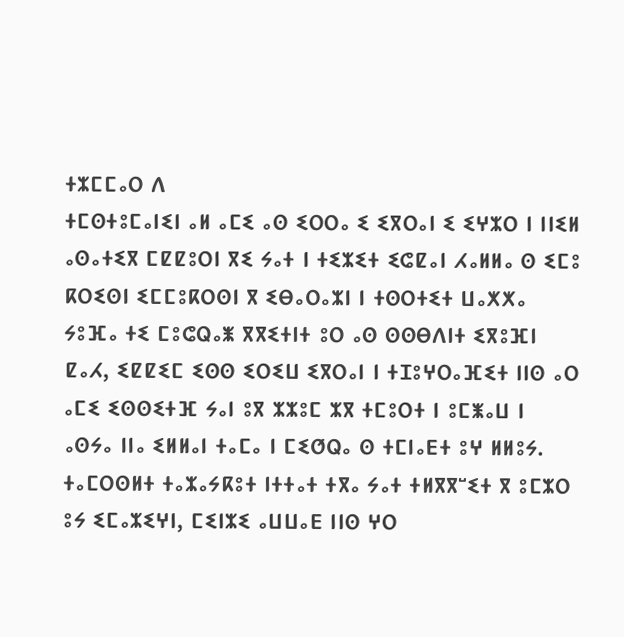ⵜⵣⵎⵎⴰⵔ ⴷ
ⵜⵎⵙⵜⵓⵎⴰⵏⵉⵏ ⴰⵍ ⴰⵎⵉ ⴰⵙ ⵉⵔⵔⴰ ⵉ ⵉⴳⵔⴰⵏ ⵉ ⵉⵖⵣⵔ ⵏ ⵏⵏⵉⵍ ⴰⵙⴰⵜⵉⴳ ⵎⵇⵇⵓⵔⵏ ⴳⵉ ⵢⴰⵜ ⵏ ⵜⵉⵣⵉⵜ ⵉⵛⵇⴰⵏ ⵃⴰⵍⵍⴰ ⵙ ⵉⵎⵓ ⴽⵔⵉⵙⵏ ⵉⵎⵎⵓⴽⵔⵙⵏ ⴳ ⵉⴱⴰⵔⴰⵣⵏ ⵏ ⵜⵙⵔⵜⵉⵜ ⵡⴰⵅⵅⴰ ⵢⵓⴼⴰ ⵜⵉ ⵎⵓⵛⵕⴰⵥ ⴳⴳⵉⵜⵏⵜ ⵓⵔ ⴰⵙ ⵙⵙⴱⴷⵏⵜ ⵉⴳⵓⴼⵏ ⵇⴰⵃ, ⵉⵇⵇⵉⵎ ⵉⵙⵙ ⵉⵔⵉⵡ ⵉⴳⵔⴰⵏ ⵏ ⵜⵊⵓⵖⵔⴰⴼⵉⵜ ⵏⵏⵙ ⴰⵔ ⴰⵎⵉ ⵉⵙⵙⵉⵜⴼ ⵢⴰⵏ ⵓⴳ ⵣⵣⵓⵎ ⵣⴳ ⵜⵎⵓⵔⵜ ⵏ ⵓⵎⵥⴰⵡ ⵏ ⴰⵙⵢⴰ ⵏⵏⴰ ⵉⵍⵍⴰⵏ ⵜⴰⵎⴰ ⵏ ⵎⵉⵚⵕⴰ ⵙ ⵜⵎⵏⴰⴹⵜ ⵓⵖ ⵍⵍⵓⵢ.
ⵜⴰⵎⵔⵙⵍⵜ ⵜⴰⵣⴰⵢⴽⵓⵜ ⵏⵜⵜⴰⵜ ⵜⴳⴰ ⵢⴰⵜ ⵜⵍⴳⴳⵯⵉⵜ ⴳ ⵓⵎⵣⵔ ⵓⵢ ⵉⵎⴰⵣⵉⵖⵏ, ⵎⵉⵏⵣⵉ ⴰⵡⵡⴰⴹ ⵏⵏⵙ ⵖⵔ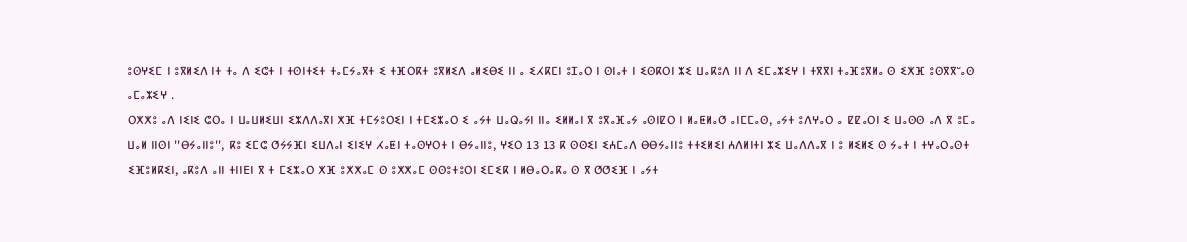ⵓⵙⵖⵉⵎ ⵏ ⵓⴳⵍⵉⴷ ⵏⵜ ⵜⴰ ⴷ ⵉⵛⵜ ⵏ ⵜⵙⵏⵜⵉⵜ ⵜⴰⵎⵢⴰⴳⵜ ⵉ ⵜⴼⵔⴽⵜ ⵓⴳⵍⵉⴷ ⴰⵍⵉⴱⵉ ⵏⵏ ⴰ ⵉⵃⴽⵎⵏ ⵓⵊⴰⵔ ⵏ ⵙⵏⴰⵜ ⵏ ⵉⵙⴽⵔⵏ ⵣⵉ ⵡⴰⴽⵓⴷ ⵏⵏ ⴷ ⵉⵎⴰⵣⵉⵖ ⵏ ⵜⴳⴳⵏ ⵜⴰⴼⵓⴳⵍⴰ ⵙ ⵉⵅⴼ ⵓⵙⴳⴳⵯⴰⵙ ⴰⵎⴰⵣⵉⵖ .
ⵔⵅⵅⵓ ⴰⴷ ⵏⵉⵏⵉ ⵛⵔⴰ ⵏ ⵡⴰⵡⵍⵉⵡⵏ ⵉⵣⴷⴷⴰⴳⵏ ⵅⴼ ⵜⵎⵢⵓⵔⵉⵏ ⵏ ⵜⵎⵉⵣⴰⵔ ⵉ ⴰⵢⵜ ⵡⴰⵕⴰⵢⵏ ⵏⵏⴰ ⵉⵍⵍⴰⵏ ⴳ ⵓⴳⴰⴼⴰⵢ ⴰⵙⵏⵇⵔ ⵏ ⵍⴰⵟⵍⴰⵚ ⴰⵏⵎⵎⴰⵙ, ⴰⵢⵜ ⵓⴷⵖⴰⵔ ⴰ ⵇⵇⴰⵔⵏ ⵉ ⵡⴰⵙⵙ ⴰⴷ ⴳ ⵓⵎⴰ ⵡⴰⵍ ⵏⵏⵙⵏ ''ⴱⵢⴰⵏⵏⵓ'', ⴽⵓ ⵉⵎⵛ ⵚⵢⵢⴼⵏ ⵉⵡⴷⴰⵏ ⵉⵏⵉⵖ ⵃⴰⵟⵏ ⵜⴰⵙⵖⵔⵜ ⵏ ⴱⵢⴰⵏⵏⵓ, ⵖⵉⵔ 13 13 ⴽ ⵙⵙⵉⵏ ⵉⵄⵎⴰⴷ ⴱⴱⵢⴰⵏⵏⵓ ⵜⵜⵉⵍⵉⵏ ⵄⴷⵍⵏⵜⵏ ⵣⵉ ⵡⴰⴷⴷⴰⴳ ⵏ ⵓ ⵍⵉⵍⵉ ⵙ ⵢⴰⵜ ⵏ ⵜⵖⴰⵔⴰⵙⵜ ⵉⴼⵓⵍⴽⵉⵏ, ⴰⴽⵓⴷ ⴰⵏⵏ ⵜⵏⵏⴹⵏ ⴳ ⵜ ⵎⵉⵣⴰⵔ ⵅⴼ ⵓⵅⵅⴰⵎ ⵙ ⵓⵅⵅⴰⵎ ⵙⵙⵓⵜⵓⵔⵏ ⵉⵎⵉⴽ ⵏ ⵍⴱⴰⵔⴰⴽⴰ ⵙ ⴳ ⵚⵚⵉⴼ ⵏ ⴰⵢⵜ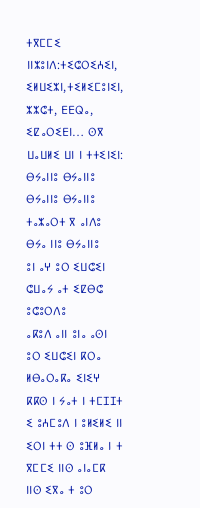ⵜⴳⵎⵎⵉ ⵏⵏⵣⵓⵏⴷ:ⵜⵉⵛⵔⵉⵄⵉⵏ,
ⵉⵍⵡⵉⵣⵏ,ⵜⵉⵍⵉⵎⵓⵏⵉⵏ, ⵣⵣⵛⵜ, ⴹⴹⵕⴰ, ⵉⵇⴰⵔⵉⴹⵏ… ⵙⴳ ⵡⴰⵡⵍⵉ ⵡⵏ ⵏ ⵜⵜⵉⵏⵉⵏ:
ⴱⵢⴰⵏⵏⵓ ⴱⵢⴰⵏⵏⵓ ⴱⵢⴰⵏⵏⵓ ⴱⵢⴰⵏⵏⵓ
ⵜⴰⵣⴰⵔⵜ ⴳ ⴰⵏⴷⵓ ⴱⵢⴰ ⵏⵏⵓ ⴱⵢⴰⵏⵏⵓ
ⵓⵏ ⴰⵖ ⵓⵔ ⵉⵡⵛⵉⵏ ⵛⵡⴰⵢ ⴰⵜ ⵉⵇⴱⵛ ⵓⵛⵓⵔⴷⵓ
ⴰⴽⵓⴷ ⴰⵏⵏ ⵓⵏⴰ ⴰⵙⵏ ⵓⵔ ⵉⵡⵛⵉⵏ ⴽⵔⴰ ⵍⴱⴰⵔⴰⴽⴰ ⵉⵏⵉⵖ ⴽⴽⵙ ⵏ ⵢⴰⵜ ⵏ ⵜⵎⵊⵊⵜ ⵉ ⵓⵄⵎⵓⴷ ⵏ ⵓⵍⵉⵍⵉ ⵏⵏ ⵉⵔⵏ ⵜⵜ ⵙ ⵓⴼⵍⴰ ⵏ ⵜ ⴳⵎⵎⵉ ⵏⵏⵙ ⴰⵏⴰⵎⴽ ⵏⵏⵙ ⵉⴳⴰ ⵜ ⵓⵔ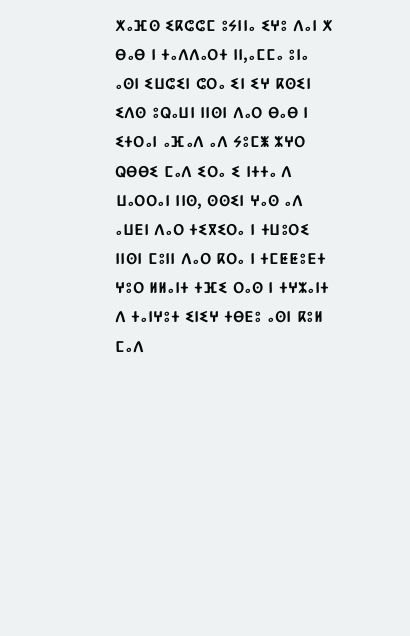ⵅⴰⴼⵙ ⵉⴽⵛⵛⵎ ⵓⵢⵏⵏⴰ ⵉⵖⵓ ⴷⴰⵏ ⵅ ⴱⴰⴱ ⵏ ⵜⴰⴷⴷⴰⵔⵜ ⵏⵏ,ⴰⵎⵎⴰ ⵓⵏⴰ ⴰⵙⵏ ⵉⵡⵛⵉⵏ ⵛⵔⴰ ⵉⵏ ⵉⵖ ⴽⵙⵉⵏ ⵉⴷⵙ ⵓⵕⴰⵡⵏ ⵏⵏⵙⵏ ⴷⴰⵔ ⴱⴰⴱ ⵏ ⵉⵜⵔⴰⵏ ⴰⴼⴰⴷ ⴰⴷ ⵢⵓⵎⵥ ⵣⵖⵔ ⵕⴱⴱⵉ ⵎⴰⴷ ⵉⵔⴰ ⵉ ⵏⵜⵜⴰ ⴷ ⵡⴰⵔⵔⴰⵏ ⵏⵏⵙ, ⵙⵙⵉⵏ ⵖⴰⵙ ⴰⴷ ⴰⵡⴹⵏ ⴷⴰⵔ ⵜⵉⴳⵉⵔⴰ ⵏ ⵜⵡⵓⵔⵉ ⵏⵏⵙⵏ ⵎⵓⵏⵏ ⴷⴰⵔ ⴽⵔⴰ ⵏ ⵜⵎⵟⵟⵓⴹⵜ ⵖⵓⵔ ⵍⵍⴰⵏⵜ ⵜⴼⵉ ⵔⴰⵙ ⵏ ⵜⵖⵣⴰⵏⵜ ⴷ ⵜⴰⵏⵖⵓⵜ ⵉⵏⵉⵖ ⵜⴱⴹⵓ ⴰⵙⵏ ⴽⵓⵍ ⵎⴰⴷ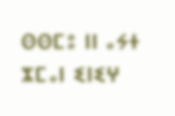ⵙⵙⵎⵓ ⵏⵏ ⴰⵢⵜ ⵣⵎⴰⵏ ⵉⵏⵉⵖ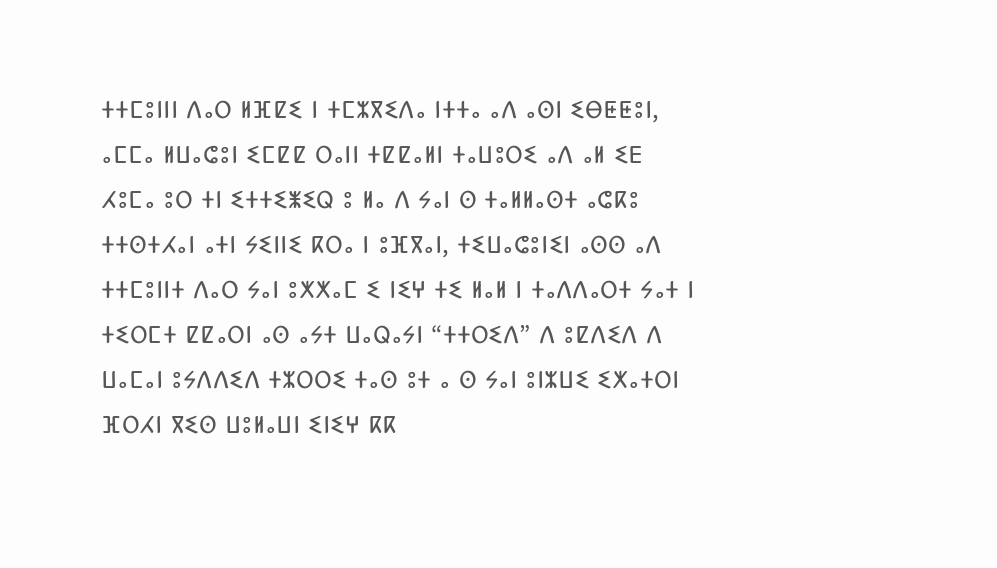ⵜⵜⵎⵓⵏⵏⵏ ⴷⴰⵔ ⵍⴼⵇⵉ ⵏ ⵜⵎⵣⴳⵉⴷⴰ ⵏⵜⵜⴰ ⴰⴷ ⴰⵙⵏ ⵉⴱⵟⵟⵓⵏ, ⴰⵎⵎⴰ ⵍⵡⴰⵛⵓⵏ ⵉⵎⵇⵇ ⵔⴰⵏⵏ ⵜⵇⵇⴰⵍⵏ ⵜⴰⵡⵓⵔⵉ ⴰⴷ ⴰⵍ ⵉⴹ ⵃⵓⵎⴰ ⵓⵔ ⵜⵏ ⵉⵜⵜⵉⵥⵉⵕ ⵓ ⵍⴰ ⴷ ⵢⴰⵏ ⵙ ⵜⴰⵍⵍⴰⵙⵜ ⴰⵛⴽⵓ ⵜⵜⵙⵜⵃⴰⵏ ⴰⵜⵏ ⵢⵉⵏⵏⵉ ⴽⵔⴰ ⵏ ⵓⴼⴳⴰⵏ, ⵜⵉⵡⴰⵛⵓⵏⵉⵏ ⴰⵙⵙ ⴰⴷ ⵜⵜⵎⵓⵏⵏⵜ ⴷⴰⵔ ⵢⴰⵏ ⵓⵅⵅⴰⵎ ⵉ ⵏⵉⵖ ⵜⵉ ⵍⴰⵍ ⵏ ⵜⴰⴷⴷⴰⵔⵜ ⵢⴰⵜ ⵏ ⵜⵉⵔⵎⵜ ⵇⵇⴰⵔⵏ ⴰⵙ ⴰⵢⵜ ⵡⴰⵕⴰⵢⵏ “ⵜⵜⵔⵉⴷ” ⴷ ⵓⵇⴷⵉⴷ ⴷ ⵡⴰⵎⴰⵏ ⵓⵢⴷⴷⵉⴷ ⵜⵣⵔⵔⵉ ⵜⴰⵙ ⵓⵜ ⴰ ⵙ ⵢⴰⵏ ⵓⵏⵣⵡⵉ ⵉⵅⴰⵜⵔⵏ ⴼⵔⵃⵏ ⴳⵉⵙ ⵡⵓⵍⴰⵡⵏ ⵉⵏⵉⵖ ⴽⴽ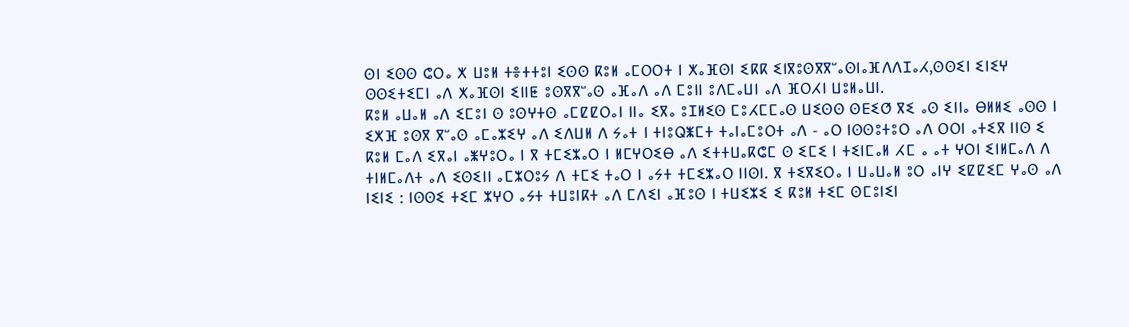ⵙⵏ ⵉⵙⵙ ⵛⵔⴰ ⵅ ⵡⵓⵍ ⵜⴻⵜⵜⵓⵏ ⵉⵙⵙ ⴽⵓⵍ ⴰⵎⵔⵔⵜ ⵏ ⵅⴰⴼⵙⵏ ⵉⴽⴽ ⵉⵏⴳⵓⵙⴳⴳⵯⴰⵙⵏⴰⴼⴷⴷⵊⴰⵃ,ⵙⵙⵉⵏ ⵉⵏⵉⵖ ⵙⵙⵉⵜⵉⵎⵏ ⴰⴷ ⵅⴰⴼⵙⵏ ⵉⵏⵏⵟ ⵓⵙⴳⴳⵯⴰⵙ ⴰⴼⴰⴷ ⴰⴷ ⵎⵓⵏⵏ ⵓⴷⵎⴰⵡⵏ ⴰⴷ ⴼⵔⵃⵏ ⵡⵓⵍⴰⵡⵏ.
ⴽⵓⵍ ⴰⵡⴰⵍ ⴰⴷ ⵉⵎⵓⵏ ⵙ ⵓⵙⵖⵜⵙ ⴰⵎⵇⵇⵔⴰⵏ ⵏⵏⴰ ⵉⴳⴰ ⵓⵊⵍⵉⵙ ⵎⵓⵃⵎⵎⴰⵙ ⵡⵉⵙⵙ ⵙⴹⵉⵚ ⴳⵉ ⴰⵙ ⵉⵏⵏⴰ ⴱⵍⵍⵉ ⴰⵙⵙ ⵏ ⵉⵅⴼ ⵓⵙⴳ ⴳⵯⴰⵙ ⴰⵎⴰⵣⵉⵖ ⴰⴷ ⵉⴷⵡⵍ ⴷ ⵢⴰⵜ ⵏ ⵜⵏⵓⵕⵥⵎⵜ ⵜⴰⵏⴰⵎⵓⵔⵜ ⴰⴷ - ⴰⵔ ⵏⵙⵙⵓⵜⵓⵔ ⴰⴷ ⵔⵔⵏ ⴰⵜⵉⴳ ⵏⵏⵙ ⵉ ⴽⵓⵍ ⵎⴰⴷ ⵉⴳⴰⵏ ⴰⵥⵖⵓⵔⴰ ⵏ ⴳ ⵜⵎⵉⵣⴰⵔ ⵏ ⵍⵎⵖⵔⵉⴱ ⴰⴷ ⵉⵜⵜⵡⴰⴽⵛⵎ ⵙ ⵉⵎⵉ ⵏ ⵜⵉⵏⵎⴰⵍ ⵃⵎ ⴰ ⴰⵜ ⵖⵔⵏ ⵉⵏⵍⵎⴰⴷ ⴷ ⵜⵏⵍⵎⴰⴷⵜ ⴰⴷ ⵉⵙⵉⵏⵏ ⴰⵎⵣⵔⵓⵢ ⴷ ⵜⵎⵉ ⵜⴰⵔ ⵏ ⴰⵢⵜ ⵜⵎⵉⵣⴰⵔ ⵏⵏⵙⵏ. ⴳ ⵜⵉⴳⵉⵔⴰ ⵏ ⵡⴰⵡⴰⵍ ⵓⵔ ⴰⵏⵖ ⵉⵇⵇⵉⵎ ⵖⴰⵙ ⴰⴷ ⵏⵉⵏⵉ : ⵏⵙⵙⵉ ⵜⵉⵎ ⵣⵖⵔ ⴰⵢⵜ ⵜⵡⵓⵏⴽⵜ ⴰⴷ ⵎⴷⵉⵏ ⴰⴼⵓⵙ ⵏ ⵜⵡⵉⵣⵉ ⵉ ⴽⵓⵍ ⵜⵉⵎ ⵙⵎⵓⵏⵉⵏ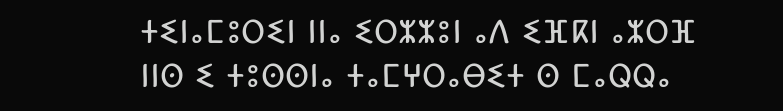ⵜⵉⵏⴰⵎⵓⵔⵉⵏ ⵏⵏⴰ ⵉⵔⵣⵣⵓⵏ ⴰⴷ ⵉⴼⴽⵏ ⴰⵣⵔⴼ ⵏⵏⵙ ⵉ ⵜⵓⵙⵙⵏⴰ ⵜⴰⵎⵖⵔⴰⴱⵉⵜ ⵙ ⵎⴰⵕⵕⴰ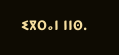ⵉⴳⵔⴰⵏ ⵏⵏⵙ.